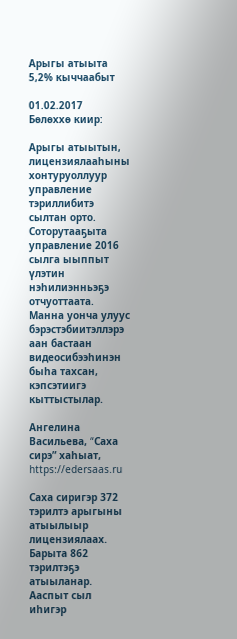Арыгы атыыта 5,2% кыччаабыт

01.02.2017
Бөлөххө киир:

Арыгы атыытын, лицензиялааһыны хонтуруоллуур управление тэриллибитэ сылтан орто. Соторутааҕыта управление 2016 сылга ыыппыт үлэтин нэһилиэнньэҕэ отчуоттаата. Манна уонча улуус бэрэстэбиитэллэрэ аан бастаан видеосибээһинэн быһа тахсан, кэпсэтиигэ кыттыстылар.

Ангелина Васильева, “Cаха сирэ” хаһыат, https://edersaas.ru

Саха сиригэр 372 тэрилтэ арыгыны атыылыыр лицензиялаах. Барыта 862 тэрилтэҕэ атыыланар. Ааспыт сыл иһигэр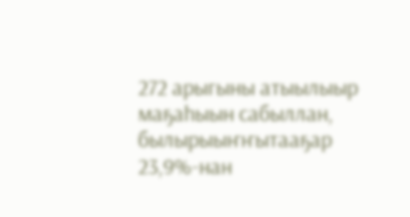272 арыгыны атыылыыр маҕаһыын сабыллан, былырыыҥҥытааҕар 23,9%-нан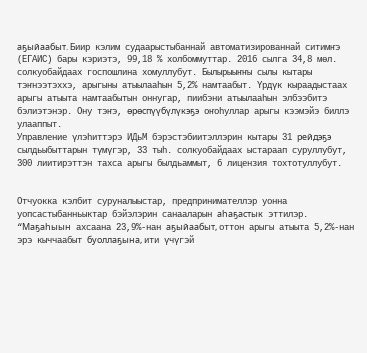аҕыйаабыт. Биир кэлим судаарыстыбаннай автоматизированнай ситимҥэ (ЕГАИС) бары кэриэтэ, 99,18 % холбоммуттар. 2016 сылга 34,8 мөл. солкуобайдаах госпошлина хомуллубут. Былырыыҥҥы сылы кытары тэҥнээтэххэ, арыгыны атыылааһын 5,2% намтаабыт. Үрдүк кыраадыстаах арыгы атыыта намтаабытын оннугар, пиибэни атыылааһын элбээбитэ бэлиэтэнэр. Ону тэҥэ, өрөспүүбүлүкэҕэ оҥоһуллар арыгы кээмэйэ биллэ улааппыт.
Управление үлэһиттэрэ ИДьМ бэрэстэбиитэллэрин кытары 31 рейдэҕэ сылдьыбыттарын түмүгэр, 33 тыһ. солкуобайдаах ыстараап суруллубут, 300 лиитирэттэн тахса арыгы былдьаммыт, 6 лицензия тохтотуллубут.


Отчуокка кэлбит суруналыыстар, предпринимателлэр уонна уопсастыбанньыктар бэйэлэрин санааларын аһаҕастык эттилэр.
“Маҕаһыын ахсаана 23,9%-нан аҕыйаабыт, оттон арыгы атыыта 5,2%-нан эрэ кыччаабыт буоллаҕына, ити үчүгэй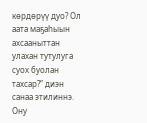көрдөрүү дуо? Ол аата маҕаһыын ахсааныттан улахан тутулуга суох буолан тахсар?” диэн санаа этилиннэ. Ону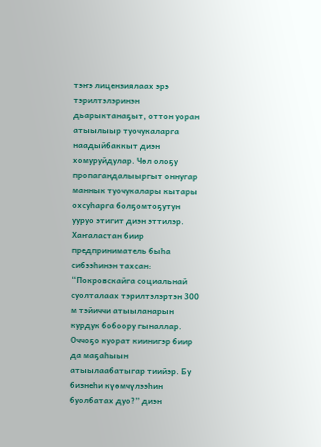тэҥэ лицензиялаах эрэ тэрилтэлэринэн дьарыктанаҕыт, оттон уоран атыылыыр туочукаларга наадыйбаккыт диэн хомуруйдулар. Чөл олоҕу пропагандалыыргыт оннугар маннык туочукалары кытары охсуһарга болҕомтоҕутун ууруо этигит диэн эттилэр.
Хаҥаластан биир предприниматель быһа сибээһинэн тахсан: “Покровскайга социальнай суолталаах тэрилтэлэртэн 300 м тэйиччи атыыланарын курдук бобоору гыналлар. Оччоҕо куорат киинигэр биир да маҕаһыын атыылаабатыгар тиийэр. Бу бизнеһи күөмчүлээһин буолбатах дуо?” диэн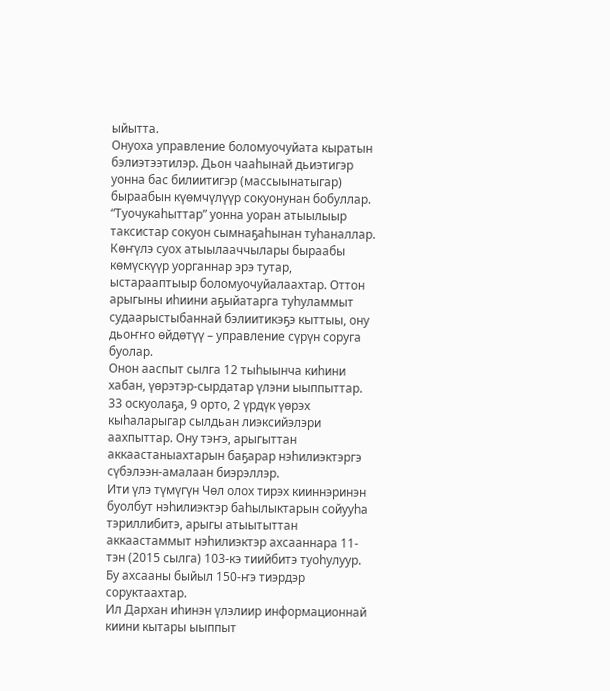ыйытта.
Онуоха управление боломуочуйата кыратын бэлиэтээтилэр. Дьон чааһынай дьиэтигэр уонна бас билиитигэр (массыынатыгар) быраабын күөмчүлүүр сокуонунан бобуллар. “Туочукаһыттар” уонна уоран атыылыыр таксистар сокуон сымнаҕаһынан туһаналлар. Көҥүлэ суох атыылааччылары быраабы көмүскүүр уорганнар эрэ тутар, ыстарааптыыр боломуочуйалаахтар. Оттон арыгыны иһиини аҕыйатарга туһуламмыт судаарыстыбаннай бэлиитикэҕэ кыттыы, ону дьоҥҥо өйдөтүү – управление сүрүн соруга буолар.
Онон ааспыт сылга 12 тыһыынча киһини хабан, үөрэтэр-сырдатар үлэни ыыппыттар. 33 оскуолаҕа, 9 орто, 2 үрдүк үөрэх кыһаларыгар сылдьан лиэксийэлэри аахпыттар. Ону тэҥэ, арыгыттан аккаастаныахтарын баҕарар нэһилиэктэргэ сүбэлээн-амалаан биэрэллэр.
Ити үлэ түмүгүн Чөл олох тирэх кииннэринэн буолбут нэһилиэктэр баһылыктарын сойууһа тэриллибитэ, арыгы атыытыттан аккаастаммыт нэһилиэктэр ахсааннара 11-тэн (2015 сылга) 103-кэ тиийбитэ туоһулуур. Бу ахсааны быйыл 150-ҥэ тиэрдэр соруктаахтар.
Ил Дархан иһинэн үлэлиир информационнай киини кытары ыыппыт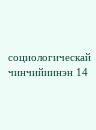социологическай чинчийиинэн 14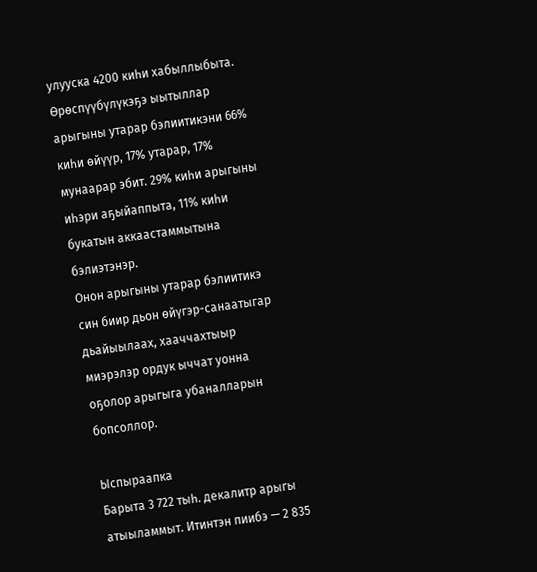улууска 4200 киһи хабыллыбыта. Өрөспүүбүлүкэҕэ ыытыллар арыгыны утарар бэлиитикэни 66% киһи өйүүр, 17% утарар, 17% мунаарар эбит. 29% киһи арыгыны иһэри аҕыйаппыта, 11% киһи букатын аккаастаммытына бэлиэтэнэр.
Онон арыгыны утарар бэлиитикэ син биир дьон өйүгэр-санаатыгар дьайыылаах, хааччахтыыр миэрэлэр ордук ыччат уонна оҕолор арыгыга убаналларын бопсоллор.

Ыспыраапка
Барыта 3 722 тыһ. декалитр арыгы атыыламмыт. Итинтэн пиибэ — 2 835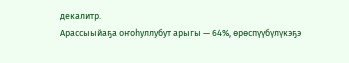декалитр.
Арассыыйаҕа оҥоһуллубут арыгы — 64%, өрөспүүбүлүкэҕэ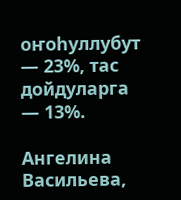оҥоһуллубут — 23%, тас дойдуларга — 13%.

Ангелина Васильева,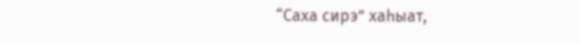“Cаха сирэ” хаһыат,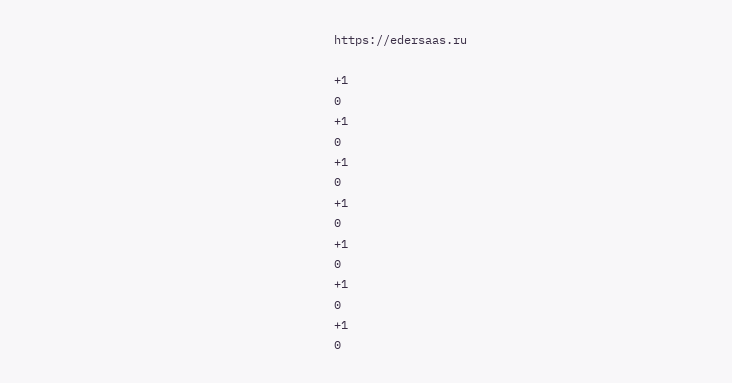https://edersaas.ru

+1
0
+1
0
+1
0
+1
0
+1
0
+1
0
+1
0